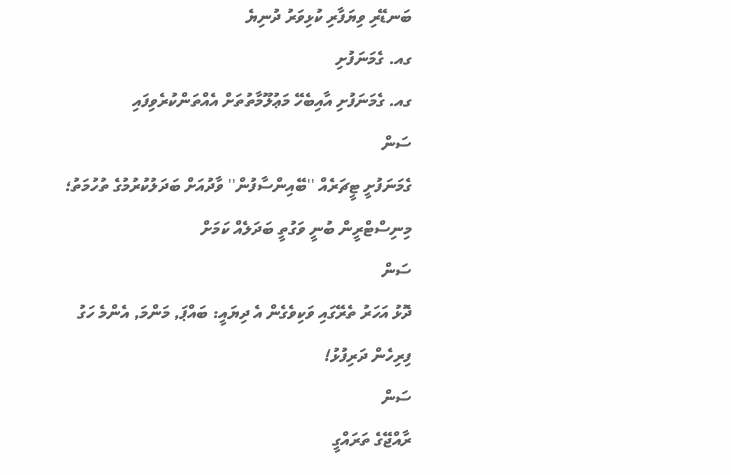ބަނޑޭރި ވިޔަފާރި ކުޅިވަރު ދުނިޔެ
ގއ. ގެމަނަފުށި
ގއ. ގެމަނަފުށި އާއިބެހޭ މަޢުލޫމާތުތަށް އެއްތަންކުރެވިފައި
ސަން
ގެމަނަފުށީ ޓީޗަރެއް ''ބޭއިންސާފުން'' ވާދުއަށް ބަދަލުކުރުމުގެ ތުހުމަތު؛ މިނިސްޓްރީން ބުނީ ވަގުތީ ބަދަލެއް ކަމަށް
ސަން
ދޮޅު އަހަރު ތެރޭގައި ވަކިވެގެން އެ ދިޔައީ: ބައްޕަ, މަންމަ, އެންމެ ހަގު ފިރިހެން ދަރިފުޅު!
ސަން
ރާއްޖޭގެ ތަރައްގީ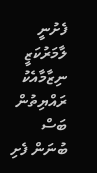ފެށުނީ ލާމަރުކަޒީ ނިޒާމާއެކު ރައްޔިތުން ބަސް ބުނަން ފެށި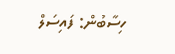ހިސާބުން: ފައިސަލް